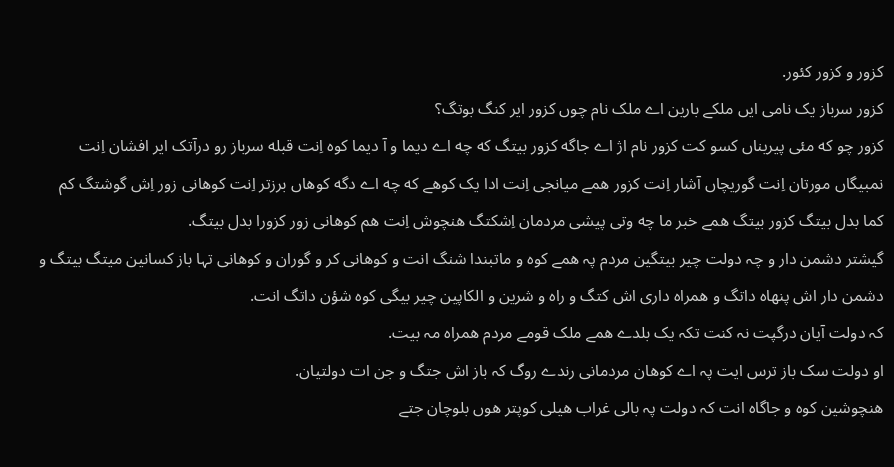کزور و کزور کئور.
کزور سرباز یک نامی ایں ملکے بارین اے ملک نام چوں کزور ایر کنگ بوتگ؟
کزور چو که مئی پیریناں کسو کت کزور نام اژ اے جاگه کزور بیتگ که چه اے دیما و آ دیما کوه اِنت قبله سرباز رو درآتک ایر افشان اِنت نمبیگاں مورتان اِنت گوریچاں آشار اِنت کزور همے میانجی اِنت ادا یک کوهے که چه اے دگه کوهاں برزتر اِنت کوهانی زور اِش گوشتگ کم کما بدل بیتگ کزور بیتگ همے خبر ما چه وتی پیشی مردمان اِشکتگ هنچوش اِنت هم کوهانی زور کزورا بدل بیتگ.
گیشتر دشمن دار و چہ دولت چیر بیتگین مردم پہ ھمے کوہ و ماتبندا شنگ انت و کوھانی کر و گوران و کوھانی تہا باز کسانین میتگ بیتگ و دشمن دار اش پنھاہ داتگ و ھمراہ داری اش کتگ و راہ و شرین و الکاپین چیر بیگی کوہ شؤن داتگ انت.
کہ دولت آیان درگپت نہ کنت تکہ یک بلدے ھمے ملک قومے مردم ھمراہ مہ بیت.
او دولت سک باز ترس ایت پہ اے کوھان مردمانی رندے روگ کہ باز اش جتگ و جن ات دولتیان.
ھنچوشین کوہ و جاگاہ انت کہ دولت پہ بالی غراب ھیلی کوپتر ھوں بلوچان جتے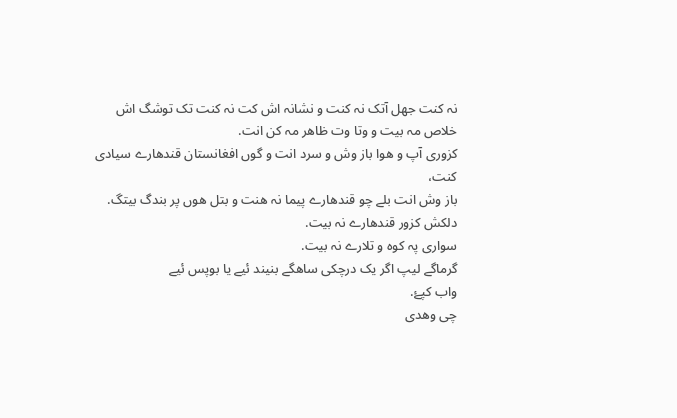نہ کنت جھل آتک نہ کنت و نشانہ اش کت نہ کنت تک توشگ اش خلاص مہ بیت و وتا وت ظاھر مہ کن انت.
کزوری آپ و ھوا باز وش و سرد انت و گوں افغانستان قندھارے سیادی کنت،
باز وش انت بلے چو قندھارے پیما نہ ھنت و بتل ھوں پر بندگ بیتگ.
دلکش کزور قندھارے نہ بیت.
سواری پہ کوہ و تلارے نہ بیت.
گرماگے لیپ اگر یک درچکی ساھگے بنیند ئیے یا بوپس ئیے
واب کپۓ.
چی وھدی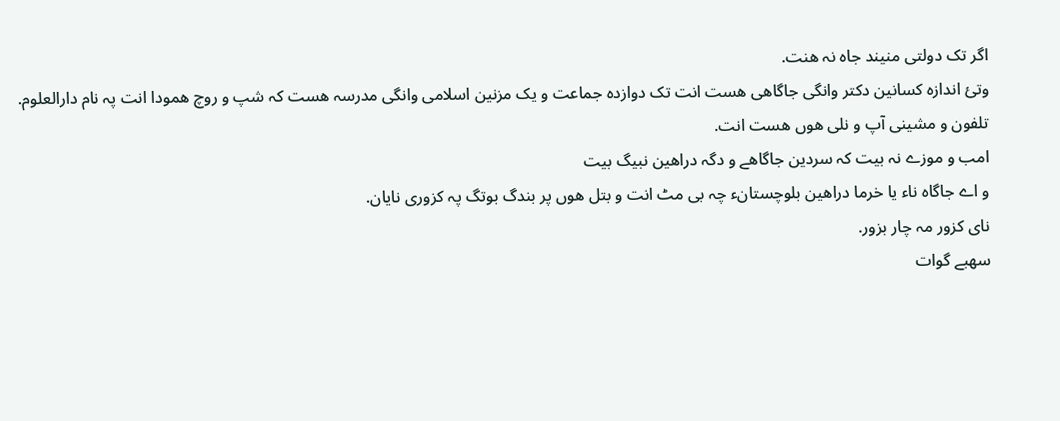اگر تک دولتی منیند جاہ نہ ھنت.
وتئ اندازہ کسانین دکتر وانگی جاگاھی ھست انت تک دوازدہ جماعت و یک مزنین اسلامی وانگی مدرسہ ھست کہ شپ و روچ ھمودا انت پہ نام دارالعلوم.
تلفون و مشینی آپ و نلی ھوں ھست انت.
امب و موزے نہ بیت کہ سردین جاگاھے و دگہ دراھین نبیگ بیت
و اے جاگاہ ناء یا خرما دراھین بلوچستانء چہ بی مٹ انت و بتل ھوں پر بندگ بوتگ پہ کزوری نایان.
نای کزور مہ چار بزور.
سھبے گوات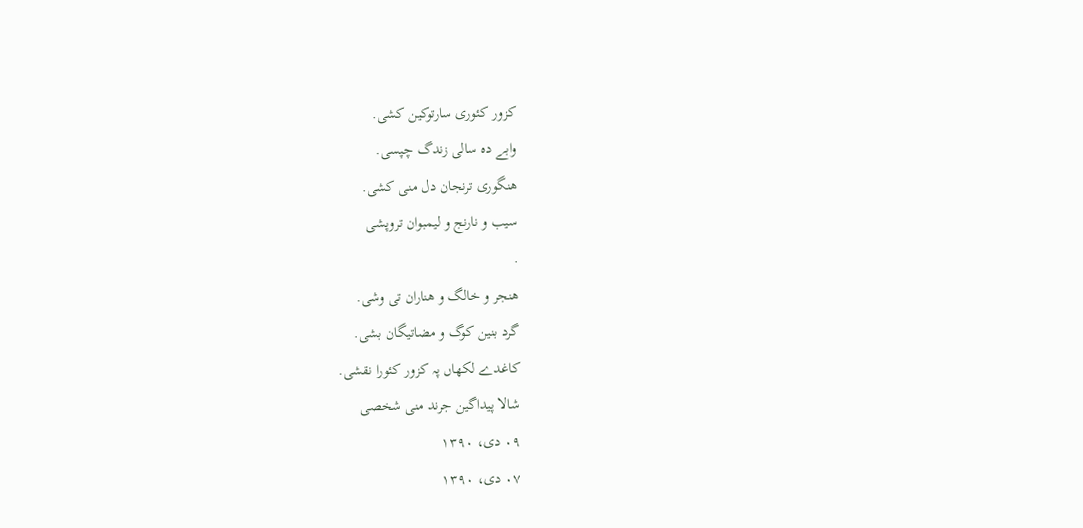کزور کئوری سارتوکین کشی.
وابے دہ سالی زندگ چپسی.
ھنگوری ترنجان دل منی کشی.
سیب و نارنج و لیمبوان تروپشی
.
ھنجر و خالگ و ھناران تی وشی.
گرد بنین کوگ و مضاتیگان بشی.
کاغدے لکھاں پہ کزور کئورا نقشی.
شالا پیداگین جرند منی شخصی
۰۹ دی، ۱۳۹۰
۰۷ دی، ۱۳۹۰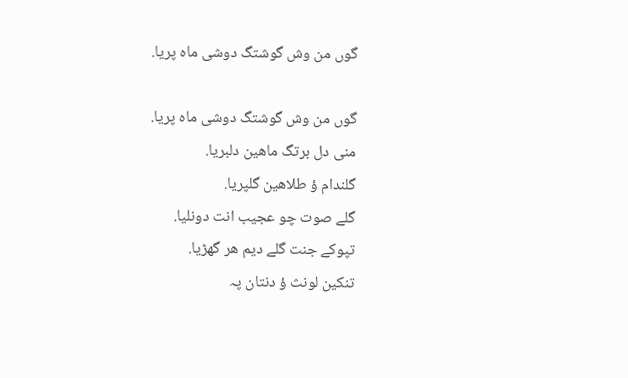گوں من وش گوشتگ دوشی ماہ پریا.

گوں من وش گوشتگ دوشی ماہ پریا.
منی دل برتگ ماھین دلبریا.
گلندام ؤ طلاھین گلپریا.
گلے صوت چو عجیب انت دونلیا.
تپوکے جنت گلے دیم ھر گھڑیا.
تنکین لونث ؤ دنتان پہ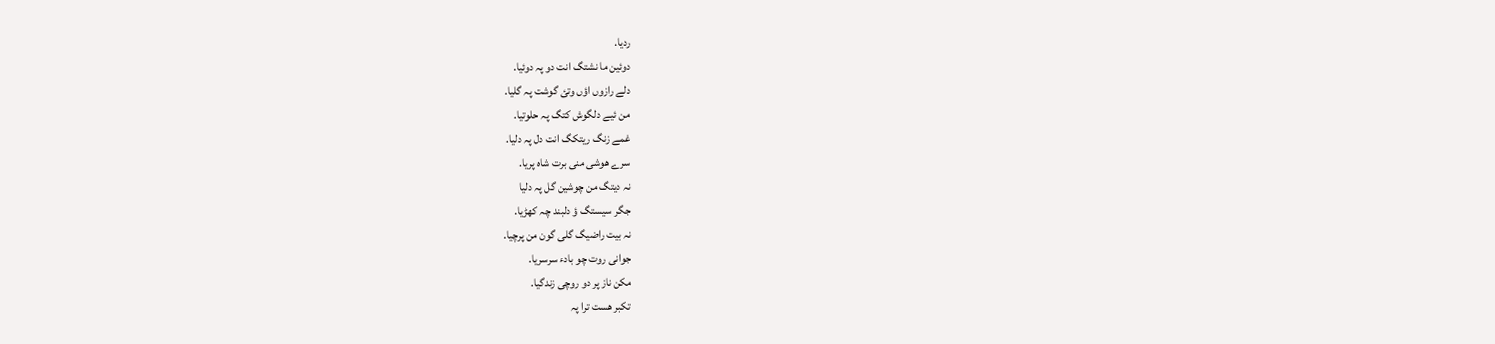ردیا.
دوئین ما نشتگ انت دو پہ دوئیا.
دلے رازوں اؤں وتئ گوشت پہ گلیا.
من ئیے دلگوش کتگ پہ حلوتیا.
غمے زنگ ریتکگ انت دل پہ دلیا.
سرے ھوشی منی برت شاہ پریا.
نہ دیتگ من چوشین گل پہ دلیا
جگر سیستگ ؤ دلبند چہ کھڑیا.
نہ بیت راضیگ گلی گون من پرچیا.
جوانی روت چو بادء سرسریا.
مکن ناز پر دو روچی زندگیا.
تکبر ھست ترا پہ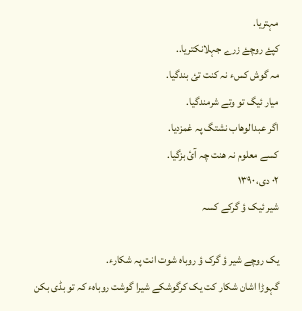مہتریا.
کپۓ روچۓ زرے جہلانکتریا..
مہ گوش کسء نہ کنت تئ بندگیا.
میار ئیگ تو وتے شرمندگیا.
اگر عبدالوھاب نشتگ پہ غمزدیا.
کسے معلوم نہ ھنت چہ آئ بزگیا.
۰۲ دی، ۱۳۹۰
شیر ئیک ؤ گرکے کسہ

یک روچے شیر ؤ گرک ؤ روباہ شوت انت پہ شکارء.
گہوڑا اشان شکار کت یک کرگوشکے شیرا گوشت روباہء کہ تو بڈی بکن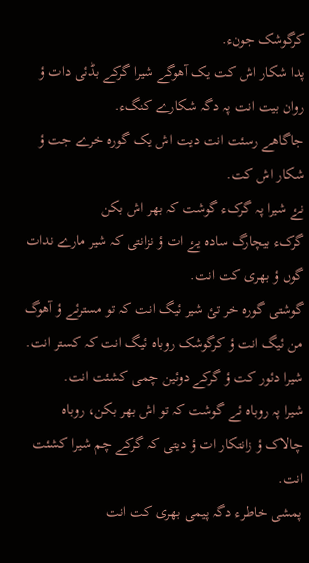کرگوشک جونء.
پدا شکار اش کت یک آھوگے شیرا گرکے بڈئی دات ؤ روان بیت انت پہ دگہ شکارے کنگء.
جاگاھے رسئت انت دیت اش یک گورہ خرے جت ؤ شکار اش کت.
نۓ شیرا پہ گرکء گوشت کہ بھر اش بکن
گرکء بیچارگ سادہ یۓ ات ؤ نزانتی کہ شیر مارے ندات گوں ؤ بھری کت انت.
گوشتی گورہ خر تئ شیر ئیگ انت کہ تو مسترئے ؤ آھوگ من ئیگ انت ؤ کرگوشک روباہ ئیگ انت کہ کستر انت.
شیرا دئور کت ؤ گرکے دوئین چمی کشئت انت.
شیرا پہ روباہ ئے گوشت کہ تو اش بھر بکن، روباہ چالاک ؤ زانتکار ات ؤ دیتی کہ گرکے چم شیرا کشئت انت.
پمشی خاطرء دگہ پیمی بھری کت انت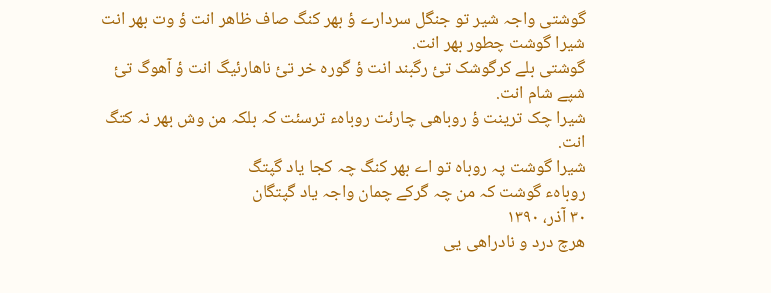گوشتی واجہ شیر تو جنگل سردارے ؤ بھر کنگ صاف ظاھر انت ؤ وت بھر انت شیرا گوشت چطور بھر انت.
گوشتی بلے کرگوشک تئ رگبند انت ؤ گورہ خر تئ ناھارئیگ انت ؤ آھوگ تئ شپے شام انت.
شیرا چک ترینت ؤ روباھی چارئت روباہء ترسئت کہ بلکہ من وش بھر نہ کتگ انت.
شیرا گوشت پہ روباہ تو اے بھر کنگ چہ کجا یاد گپتگ
روباہء گوشت کہ من چہ گرکے چمان واجہ یاد گپتگان
۳۰ آذر، ۱۳۹۰
ھرچ درد و نادراھی یی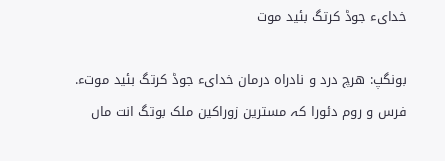خدایء جوڈ کرتگ بئید موت

بونگپ: ھرچ درد و نادراہ درمان خدایء جوڈ کرتگ بئید موتء.
فرس و روم دئورا کہ مسترین زوراکین ملک بوتگ انت ماں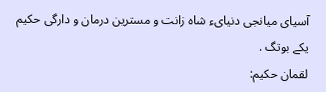آسیای میانجی دنیایء شاہ زانت و مسترین درمان و دارگی حکیم یکے بوتگ .
لقمان حکیم: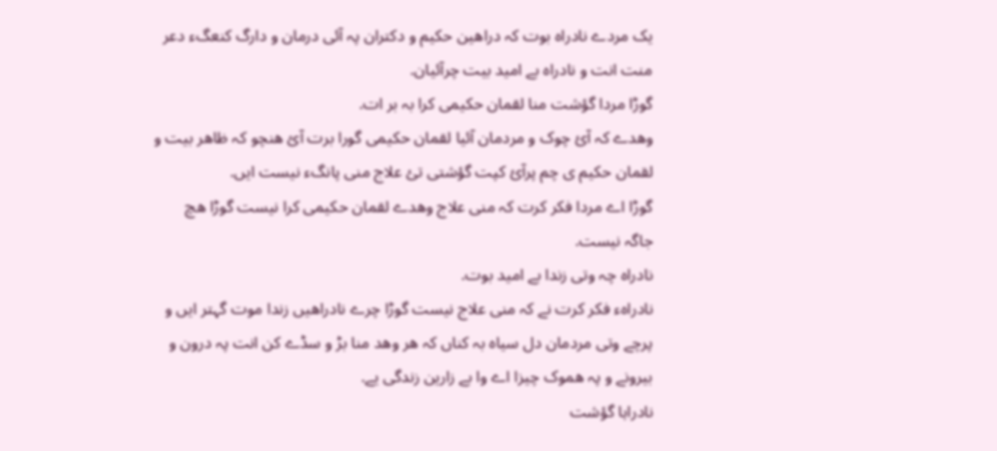یک مردے نادراہ بوت کہ دراھین حکیم و دکتران پہ آئی درمان و دارگ کنعگء دعر منت انت و نادراہ بے امید بیت چرآئیان.
گوڑا مردا گؤشت منا لقمان حکیمی کرا بہ بر ات.
وھدے کہ آئ چوک و مردمان آئیا لقمان حکیمی گورا برت آئ ھنچو کہ ظاھر بیت و لقمان حکیم ی چم پرآئ کپت گؤشتی تئ علاج منی پانگء نیست ایں.
گوڑا اے مردا فکر کرت کہ منی علاج وھدے لقمان حکیمی کرا نیست گوڑا ھچ جاگہ نیست.
نادراہ چہ وتی زندا بے امید بوت.
نادراہء فکر کرت نے کہ منی علاج نیست گوڑا چرے نادراھیں زندا موت گہتر ایں و پرچے وتی مردمان دل سیاہ بہ کناں کہ ھر وھد منا بڑ و سڈے کن انت پہ درون و بیرونے و پہ ھموک چیزا اے وا بے زارین زندگی یے.
نادراہا گؤشت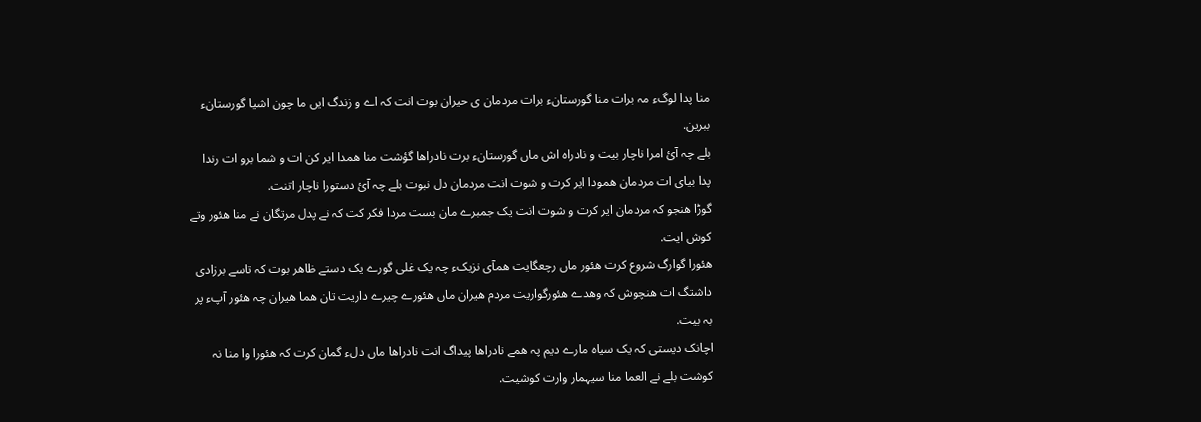منا پدا لوگء مہ برات منا گورستانء برات مردمان ی حیران بوت انت کہ اے و زندگ ایں ما چون اشیا گورستانء ببرین.
بلے چہ آئ امرا ناچار بیت و نادراہ اش ماں گورستانء برت نادراھا گؤشت منا ھمدا ایر کن ات و شما برو ات رندا پدا بیای ات مردمان ھمودا ایر کرت و شوت انت مردمان دل نبوت بلے چہ آئ دستورا ناچار اتنت.
گوڑا ھنجو کہ مردمان ایر کرت و شوت انت یک جمبرے مان بست مردا فکر کت کہ نے پدل مرتگان نے منا ھئور وتے کوش ایت.
ھئورا گوارگ شروع کرت ھئور ماں رچعگایت ھمآی نزیکء چہ یک غلی گورے یک دستے ظاھر بوت کہ تاسے برزادی داشتگ ات ھنچوش کہ وھدے ھئورگواریت مردم ھیران ماں ھئورے چیرے داریت تان ھما ھیران چہ ھئور آپء پر بہ بیت.
اچانک دیستی کہ یک سیاہ مارے دیم پہ ھمے نادراھا پیداگ انت نادراھا ماں دلء گمان کرت کہ ھئورا وا منا نہ کوشت بلے نے العما منا سیہمار وارت کوشیت.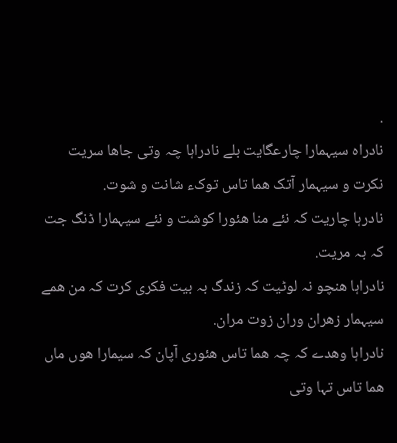.
نادراہ سیہمارا چارعگایت بلے نادراہا چہ وتی جاھا سریت نکرت و سیہمار آتک ھما تاس توکء شانت و شوت.
نادرہا چاریت کہ نئے منا ھئورا کوشت و نئے سیہمارا ڈنگ جت کہ بہ مریت.
نادراہا ھنچو نہ لوٹیت کہ زندگ بہ بیت فکری کرت کہ من ھمے سیہمار زھران وران زوت مران.
نادراہا وھدے کہ چہ ھما تاس ھئوری آپان کہ سیمارا ھوں ماں ھما تاس تہا وتی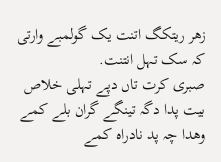زھر ریتکگ اتنت یک گولمبے وارتی کہ سک تہل انتنت.
صبری کرت تاں دپے تہلی خلاص بیت پدا دگہ تینگے گران بلے کمے وھدا چہ پد نادراہ کمے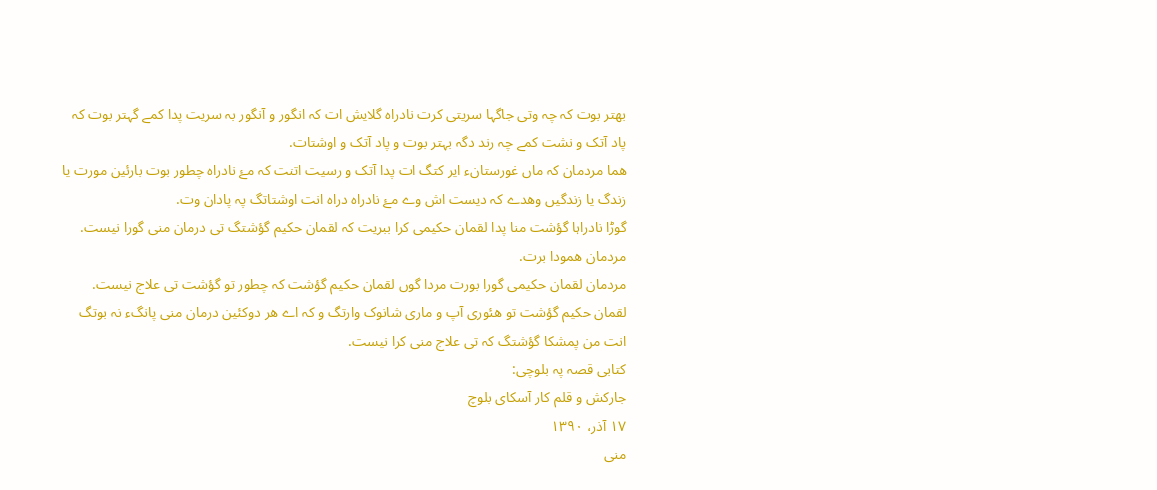بھتر بوت کہ چہ وتی جاگہا سریتی کرت نادراہ گلایش ات کہ انگور و آنگور بہ سریت پدا کمے گہتر بوت کہ پاد آتک و نشت کمے چہ رند دگہ بہتر بوت و پاد آتک و اوشتات.
ھما مردمان کہ ماں غورستانء ایر کتگ ات پدا آتک و رسیت اتنت کہ مۓ نادراہ چطور بوت بارئین مورت یا زندگ یا زندگیں وھدے کہ دیست اش وے مۓ نادراہ دراہ انت اوشتاتگ پہ پادان وت.
گوڑا نادراہا گؤشت منا پدا لقمان حکیمی کرا ببریت کہ لقمان حکیم گؤشتگ تی درمان منی گورا نیست.
مردمان ھمودا برت.
مردمان لقمان حکیمی گورا بورت مردا گوں لقمان حکیم گؤشت کہ چطور تو گؤشت تی علاج نیست.
لقمان حکیم گؤشت تو ھئوری آپ و ماری شانوک وارتگ و کہ اے ھر دوکئین درمان منی پانگء نہ بوتگ انت من پمشکا گؤشتگ کہ تی علاج منی کرا نیست.
کتابی قصہ پہ بلوچی:
جارکش و قلم کار آسکای بلوچ
۱۷ آذر، ۱۳۹۰
منی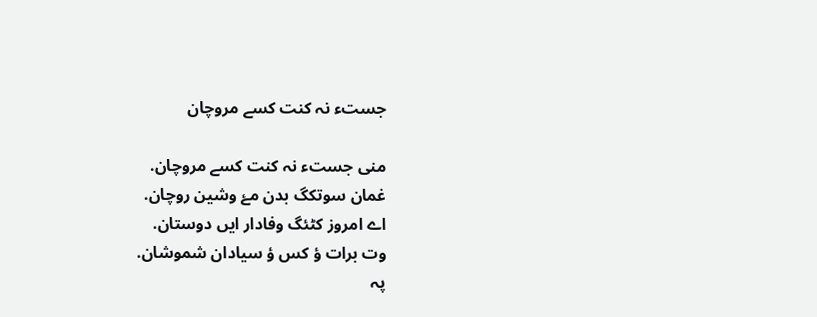جستء نہ کنت کسے مروچان

منی جستء نہ کنت کسے مروچان.
غمان سوتکگ بدن مۓ وشین روچان.
اے امروز کٹئگ وفادار ایں دوستان.
وت برات ؤ کس ؤ سیادان شموشان.
پہ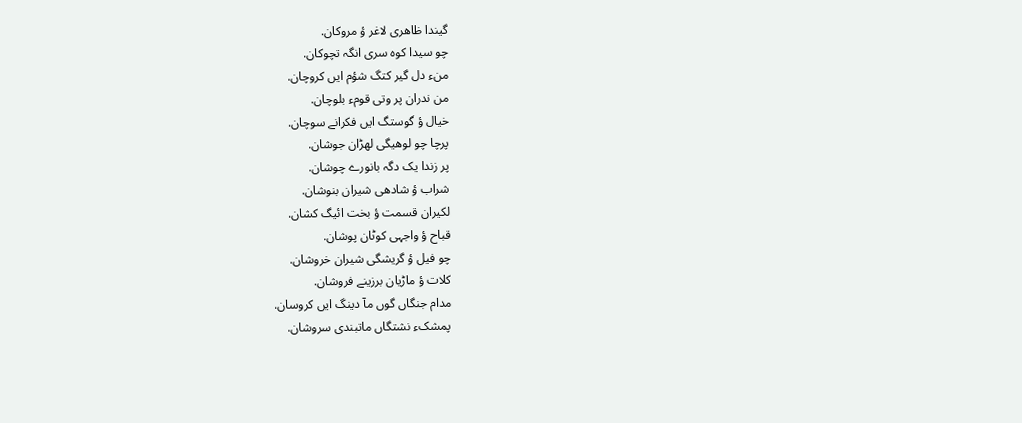گیندا ظاھری لاغر ؤ مروکان.
چو سیدا کوہ سری انگہ تچوکان.
منء دل گیر کتگ شؤم ایں کروچان.
من ندران پر وتی قومء بلوچان.
خیال ؤ گوستگ ایں فکرانے سوچان.
پرچا چو لوھیگی لھڑان جوشان.
پر زندا یک دگہ بانورے چوشان.
شراب ؤ شادھی شیران بنوشان.
لکیران قسمت ؤ بخت ائیگ کشان.
قباح ؤ واجہی کوٹان پوشان.
چو فیل ؤ گریشگی شیران خروشان.
کلات ؤ ماڑیان برزینے فروشان.
مدام جنگاں گوں مآ دینگ ایں کروسان.
پمشکء نشتگاں ماتبندی سروشان.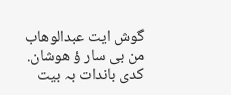گوش ایت عبدالوھاب من بی سار ؤ ھوشان.
کدی باندات بہ بیت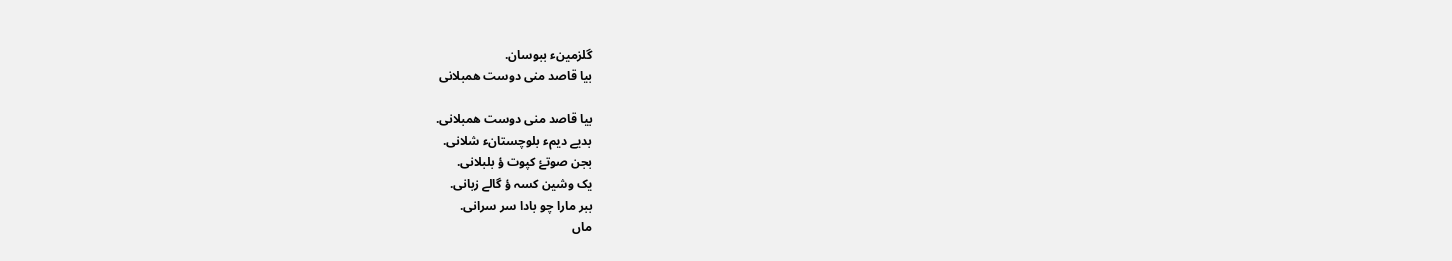گلزمینء ببوسان.
بیا قاصد منی دوست ھمبلانی

بیا قاصد منی دوست ھمبلانی.
بدیے دیمء بلوچستانء شلانی.
بجن صوتۓ کپوت ؤ بلبلانی.
یک وشین کسہ ؤ گالے زبانی.
ببر مارا چو بادا سر سرانی.
ماں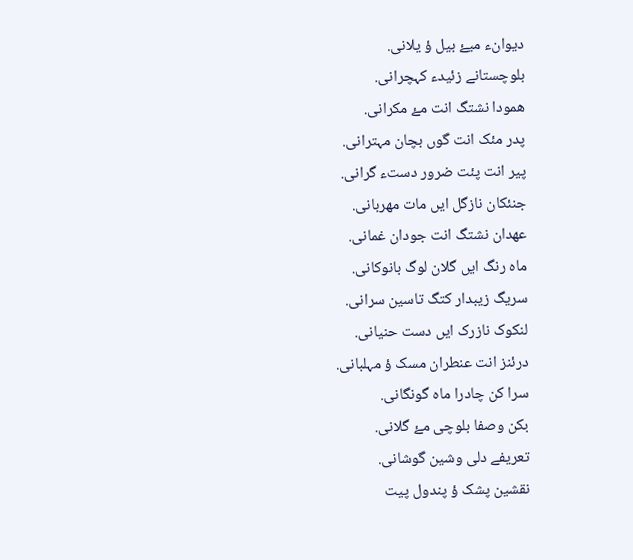دیوانء میۓ بیل ؤ یلانی.
بلوچستانے زئیدء کہچرانی.
ھمودا نشتگ انت مۓ مکرانی.
پدر مئک انت گوں بچان مہترانی.
پیر انت پئت ضرور دستء گرانی.
جنئکان نازگل ایں مات مھربانی.
عھدان نشتگ انت جودان غمانی.
ماہ رنگ ایں گلان لوگ بانوکانی.
سریگ زیبدار کتگ تاسین سرانی.
لنکوک نازرک ایں دست حنیانی.
درئنز انت عنطران مسک ؤ مہلبانی.
سرا کن چادرا ماہ گونگانی.
بکن وصفا بلوچی مۓ گلانی.
تعریفے دلی وشین گوشانی.
نقشین پشک ؤ پندول پیت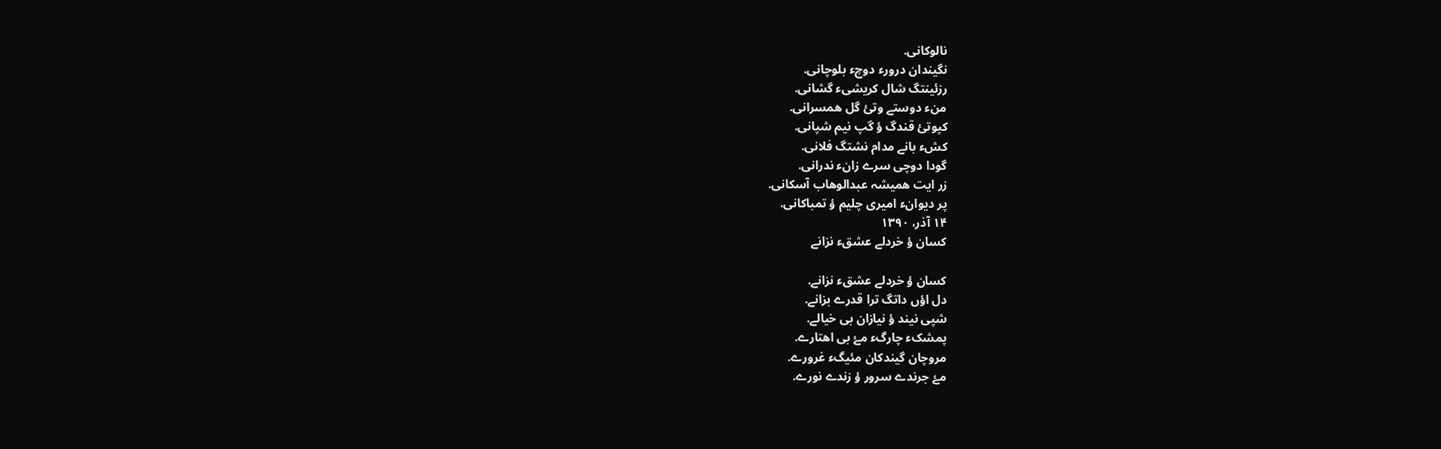نالوکانی.
نگیندان درورء دوچء بلوچانی.
رزئینتگ شال کریشیء گشانی.
منء دوستے وتئ گل ھمسرانی.
کپوتئ قندگ ؤ گپ نیم شپانی.
کشء بانے مدام نشتگ فلانی.
گودا دوچی سرے زانء ندرانی.
زر ایت ھمیشہ عبدالوھاب آسکانی.
پر دیوانء امیری چلیم ؤ تمباکانی.
۱۴ آذر، ۱۳۹۰
کسان ؤ خردلے عشقء نزانے

کسان ؤ خردلے عشقء نزانے.
دل اؤں داتگ ترا قدرے بزانے.
شپی نیند ؤ نیازان بی خیالے.
پمشکء چارگء مۓ بی اھتارے.
مروچان گیندکان مئیگء غرورے.
مۓ جرندے سرور ؤ زندے نورے.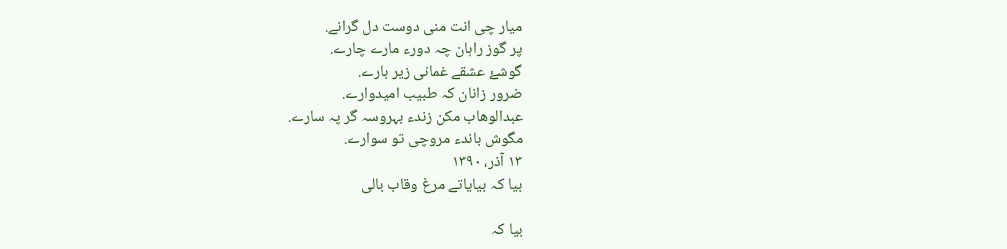میار چی انت منی دوست دل گرانے.
پر گوز راہان چہ دورء مارے چارے.
گوشۓ عشقے غمانی زیر بارے.
ضرور زانان کہ طبیب امیدوارے.
عبدالوھاب مکن زندء بہروسہ گر پہ سارے.
مگوش باندء مروچی تو سوارے.
۱۳ آذر، ۱۳۹۰
بیا کہ بیایاتے مرغ وقاب بالی

بیا کہ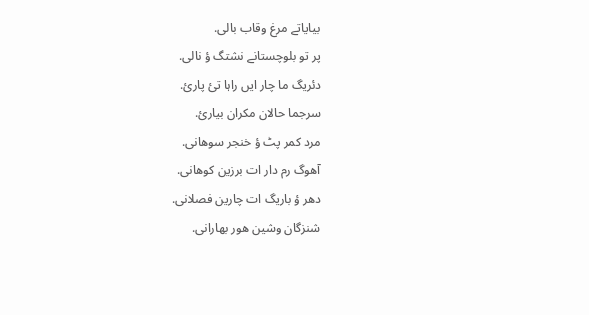بیایاتے مرغ وقاب بالی.
پر تو بلوچستانے نشتگ ؤ نالی.
دئریگ ما چار ایں راہا تئ پارئ.
سرجما حالان مکران بیارئ.
مرد کمر پٹ ؤ خنجر سوھانی.
آھوگ رم دار ات برزین کوھانی.
دھر ؤ باریگ ات چارین فصلانی.
شنزگان وشین ھور بھارانی.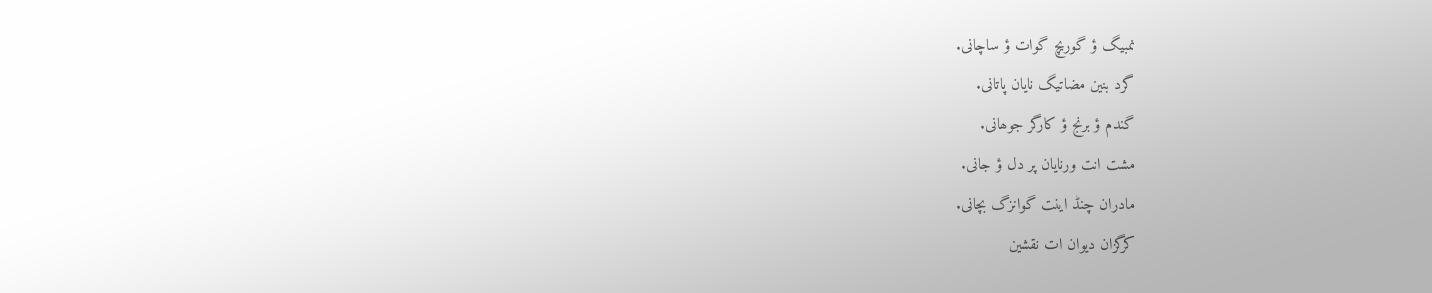نمبیگ ؤ گوریچ گوات ؤ ساچانی.
گرد بنین مضاتیگ نایان پاتانی.
گندم ؤ برنج ؤ کارگر جوھانی.
مشت انت ورنایان پر دل ؤ جانی.
مادران چنڈ اینت گوانزگ بچانی.
کرگزان دیوان ات نقشین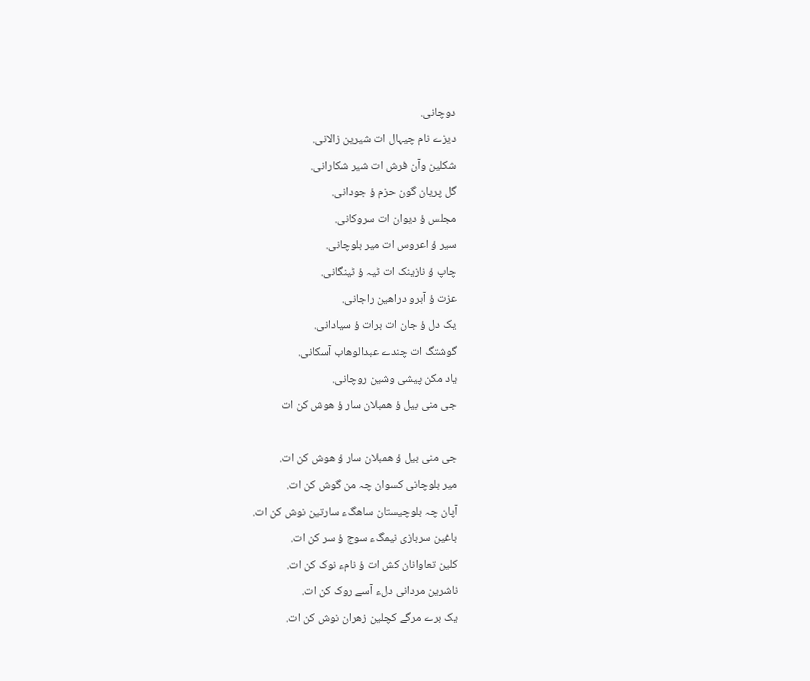دوچانی.
دیزے نام چیہال ات شیرین زالانی.
شکلین وآن فرش ات شیر شکارانی.
گل پریان گون حزم ؤ جودانی.
مجلس ؤ دیوان ات سروکانی.
سیر ؤ اعروس ات میر بلوچانی.
چاپ ؤ نازینک ات ٹیہ ؤ ٹینگانی.
عزت ؤ آبرو دراھین راجانی.
یک دل ؤ جان ات برات ؤ سیادانی.
گوشتگ ات چندے عبدالوھاب آسکانی.
یاد مکن پیشی وشین روچانی.
جی منی بیل ؤ ھمبلان سار ؤ ھوش کن ات

جی منی بیل ؤ ھمبلان سار ؤ ھوش کن ات.
میر بلوچانی کسوان چہ من گوش کن ات.
آپان چہ بلوچیستان ساھگء سارتین نوش کن ات.
باغین سربازی نیمگء سوج ؤ سر کن ات.
کلین تعاوانان کش ات ؤ نامء نوک کن ات.
ناشرین مردانی دلء آسے روک کن ات.
یک برے مرگے کچلین زھران نوش کن ات.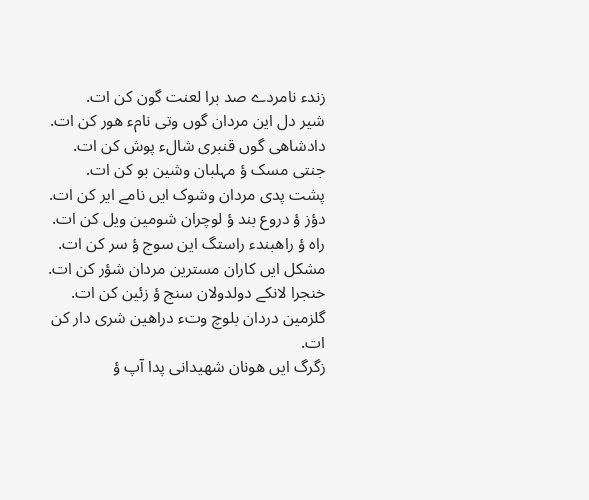زندء نامردے صد برا لعنت گون کن ات.
شیر دل این مردان گوں وتی نامء ھور کن ات.
دادشاھی گوں قنبری شالء پوش کن ات.
جنتی مسک ؤ مہلبان وشین بو کن ات.
پشت پدی مردان وشوک ایں نامے ایر کن ات.
دؤز ؤ دروع بند ؤ لوچران شومین ویل کن ات.
راہ ؤ راھبندء راستگ این سوج ؤ سر کن ات.
مشکل ایں کاران مسترین مردان شؤر کن ات.
خنجرا لانکے دولدولان سنج ؤ زئین کن ات.
گلزمین دردان بلوچ وتء دراھین شری دار کن ات.
زگرگ ایں ھونان شھیدانی پدا آپ ؤ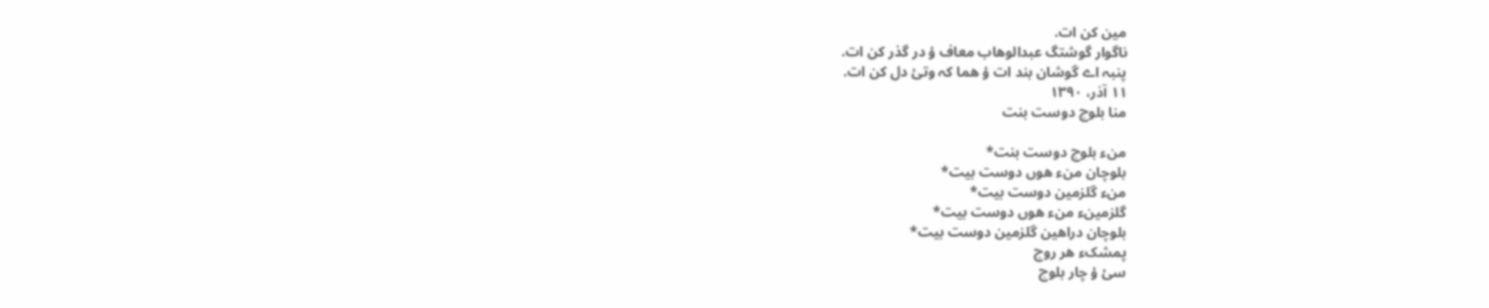مین کن ات.
ناگوار گوشتگ عبدالوھاب معاف ؤ در گذر کن ات.
پنبہ اے گوشان بند ات ؤ ھما کہ وتئ دل کن ات.
۱۱ آذر، ۱۳۹۰
منا بلوچ دوست بنت

منء بلوچ دوست بنت*
بلوچان منء ھوں دوست بیت*
منء گلزمین دوست بیت*
گلزمینء منء ھوں دوست بیت*
بلوچان دراھین گلزمین دوست بیت*
پمشکء ھر روچ
سئ ؤ چار بلوچ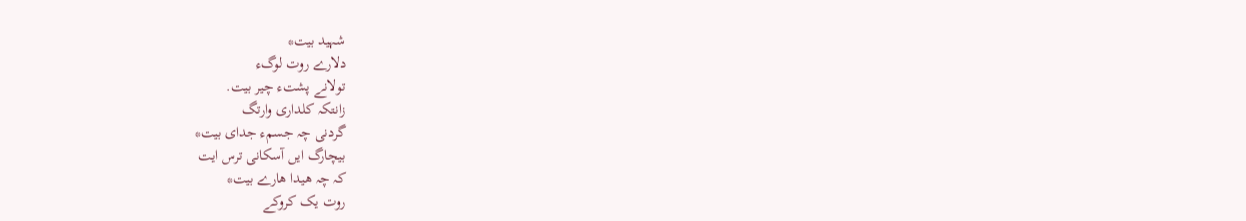شہید بیت*
دلارے روت لوگء
تولانے پشتء چیر بیت.
زانتکہ کلداری وارتگ
گردنی چہ جسمء جدای بیت*
بیچارگ ایں آسکانی ترس ایت
کہ چہ ھیدا ھارے بیت*
روت یک کروکے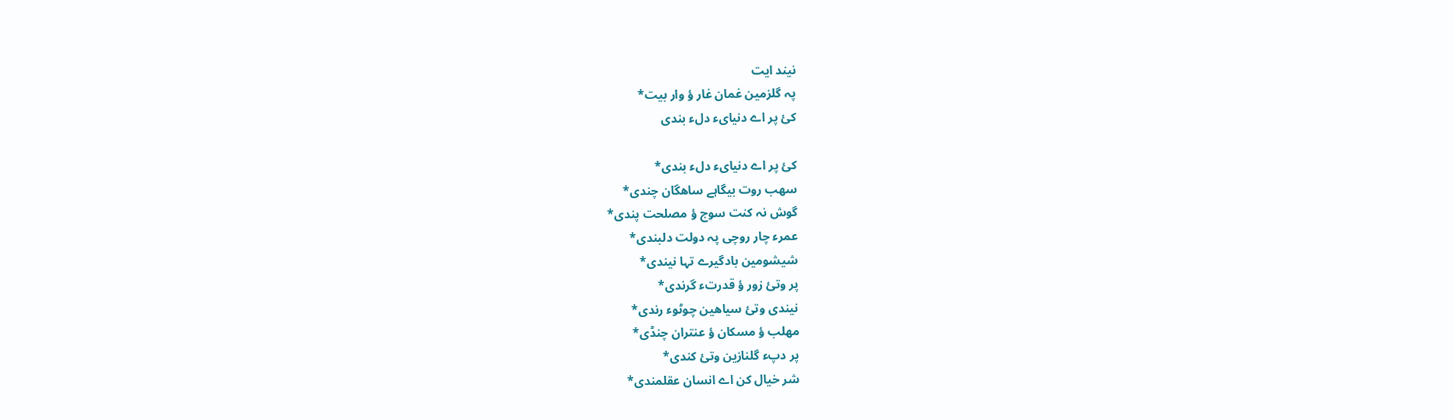نیند ایت
پہ گلزمین غمان غار ؤ وار بیت*
کئ پر اے دنیایء دلء بندی

کئ پر اے دنیایء دلء بندی*
سھب روت بیگاہے ساھگان چندی*
گوش نہ کنت سوج ؤ مصلحت پندی*
عمرء چار روچی پہ دولت دلبندی*
شیشومین بادگیرے تہا نیندی*
پر وتئ زور ؤ قدرتء گرندی*
نیندی وتئ سیاھین چوٹوء رندی*
مھلب ؤ مسکان ؤ عنتران چنڈی*
پر دپء گلنازین وتئ کندی*
شر خیال کن اے انسان عقلمندی*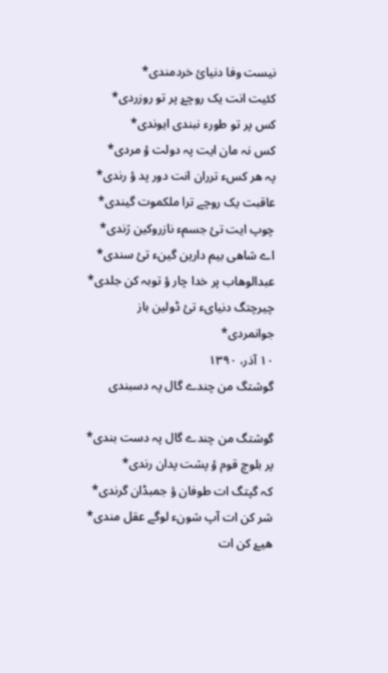نیست وفا دنیائ خردمندی*
کئیت انت یک روچۓ پر تو روزردی*
کس پر تو طورء نبندی ایوندی*
کس نہ مان ایت پہ دولت ؤ مردی*
پہ ھر کسء ترران انت دور پد ؤ رندی*
عاقبت یک روچے ترا ملکموت گیندی*
چوپ ایت تئ جسمء نازروکین ژندی*
اے شاھی بیم دارین گینء تئ سندی*
عبدالوھاب پر خدا چار ؤ توبہ کن جلدی*
چیرچتگ دنیایء تئ ڈولین باز جوانمردی*
۱۰ آذر، ۱۳۹۰
گوشتگ من چندے گال پہ دسبندی

گوشتگ من چندے گال پہ دست بندی*
پر بلوچ قوم ؤ پشت پدان رندی*
کہ گپتگ ات طوفان ؤ جمبڈان گرندی*
شر کن ات آپ شونء لوگے عقل مندی*
ھیۓ کن ات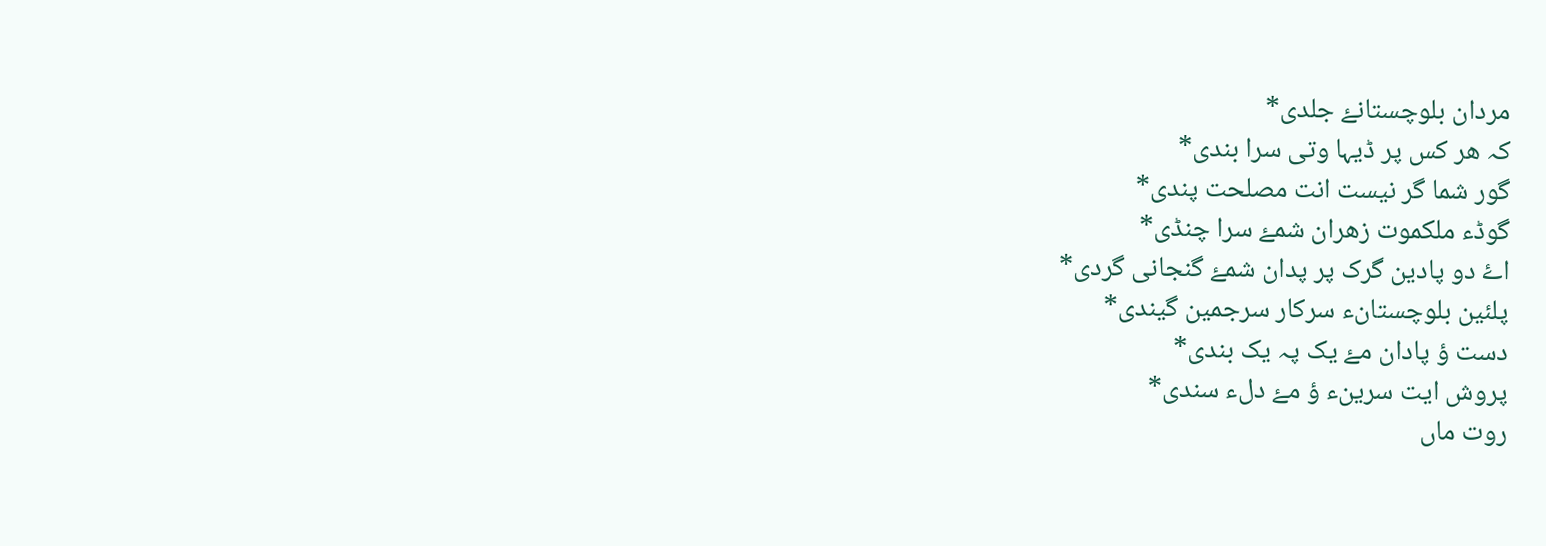مردان بلوچستانۓ جلدی*
کہ ھر کس پر ڈیہا وتی سرا بندی*
گور شما گر نیست انت مصلحت پندی*
گوڈء ملکموت زھران شمۓ سرا چنڈی*
اۓ دو پادین گرک پر پدان شمۓ گنجانی گردی*
پلئین بلوچستانء سرکار سرجمین گیندی*
دست ؤ پادان مۓ یک پہ یک بندی*
پروش ایت سرینء ؤ مۓ دلء سندی*
روت ماں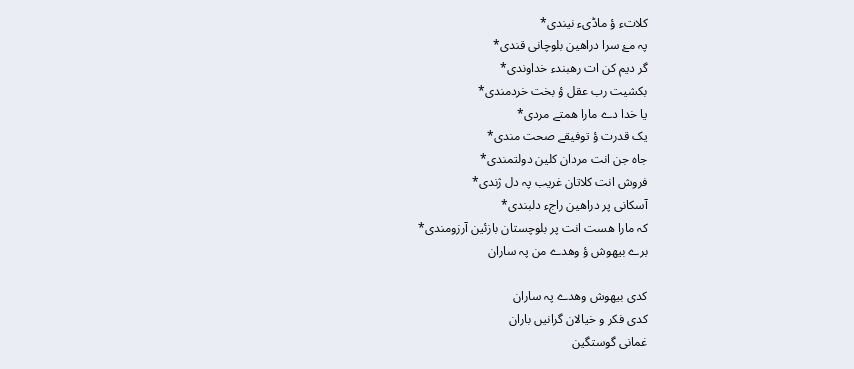کلاتء ؤ ماڈیء نیندی*
پہ مۓ سرا دراھین بلوچانی قندی*
گر دیم کن ات رھبندء خداوندی*
بکشیت رب عقل ؤ بخت خردمندی*
یا خدا دے مارا ھمتے مردی*
یک قدرت ؤ توفیقے صحت مندی*
جاہ جن انت مردان کلین دولتمندی*
فروش انت کلاتان غریب پہ دل ژندی*
آسکانی پر دراھین راجء دلبندی*
کہ مارا ھست انت پر بلوچستان بازئین آرزومندی*
برے بیھوش ؤ وھدے من پہ ساران

کدی بیھوش وھدے پہ ساران
کدی فکر و خیالان گرانیں باران
غمانی گوستگین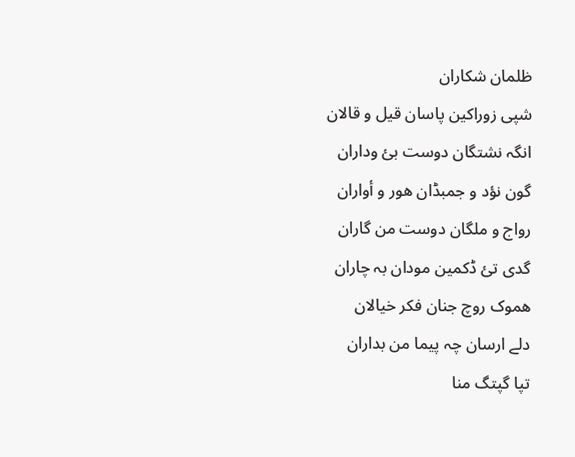ظلمان شکاران
شپی زوراکین پاسان قیل و قالان
انگہ نشتگان دوست بئ وداران
گون نؤد و جمبڈان ھور و أواران
رواج و ملگان دوست من گاران
گدی تئ ڈکمین مودان بہ چاران
ھموک روچ جنان فکر خیالان
دلے ارسان چہ پیما من بداران
تپا گپتگ منا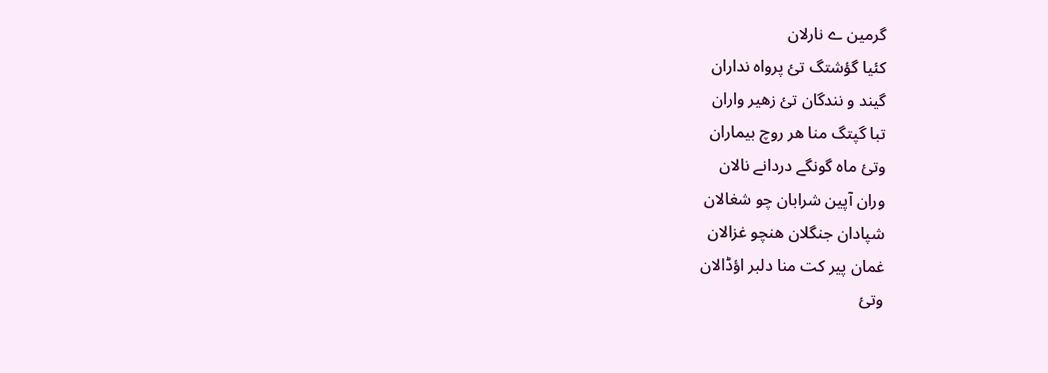گرمین ے نارلان
کئیا گؤشتگ تئ پرواہ نداران
گیند و نندگان تئ زھیر واران
تبا گپتگ منا ھر روچ بیماران
وتئ ماہ گونگے دردانے نالان
وران آپین شرابان چو شغالان
شپادان جنگلان ھنچو غزالان
غمان پیر کت منا دلبر اؤڈالان
وتئ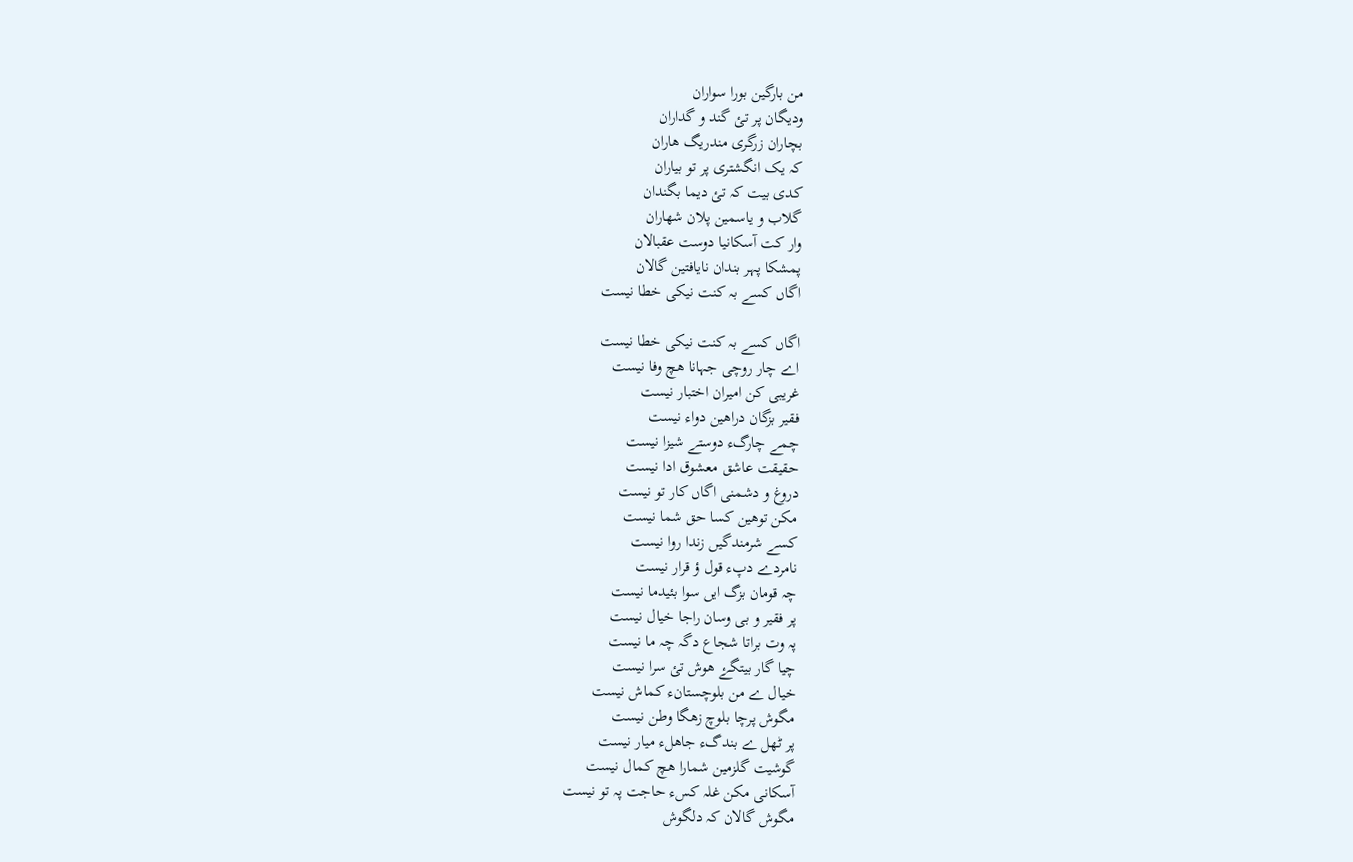من بارگین بورا سواران
ودیگان پر تئ گند و گداران
بچاران زرگری مندریگ ھاران
کہ یک انگشتری پر تو بیاران
کدی بیت کہ تئ دیما بگندان
گلاب و یاسمین پلان شھاران
وار کت آسکانیا دوست عقبالان
پمشکا پہر بندان نایافتین گالان
اگاں کسے بہ کنت نیکی خطا نیست

اگاں کسے بہ کنت نیکی خطا نیست
اے چار روچی جہانا ھچ وفا نیست
غریبی کن امیران اختبار نیست
فقیر بزگان دراھین دواء نیست
چمے چارگء دوستے شیزا نیست
حقیقت عاشق معشوق ادا نیست
دروغ و دشمنی اگاں کار تو نیست
مکن توھین کسا حق شما نیست
کسے شرمندگیں زندا روا نیست
نامردے دپء قول ؤ قرار نیست
چہ قومان بزگ ایں سوا بئیدما نیست
پر فقیر و بی وسان راجا خیال نیست
پہ وت براتا شجاع دگہ چہ ما نیست
چیا گار بیتگۓ ھوش تئ سرا نیست
خیال ے من بلوچستانء کماش نیست
مگوش پرچا بلوچ زھگا وطن نیست
پر ٹھل ے بندگء جاھلء میار نیست
گوشیت گلزمین شمارا ھچ کمال نیست
آسکانی مکن غلہ کسء حاجت پہ تو نیست
مگوش گالان کہ دلگوش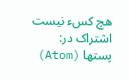ھچ کسء نیست
اشتراک در:
پستها (Atom)